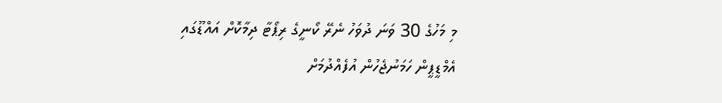މި މަހުގެ 30 ވަނަ ދުވަހު ނެރޭ ކޯނީގެ ރިޕޯޓާ ދިމާކޮށް އައްޑޫގައި އެމްޑީޕީން ހަމަނުޖެހުން އުފެއްދުމަށް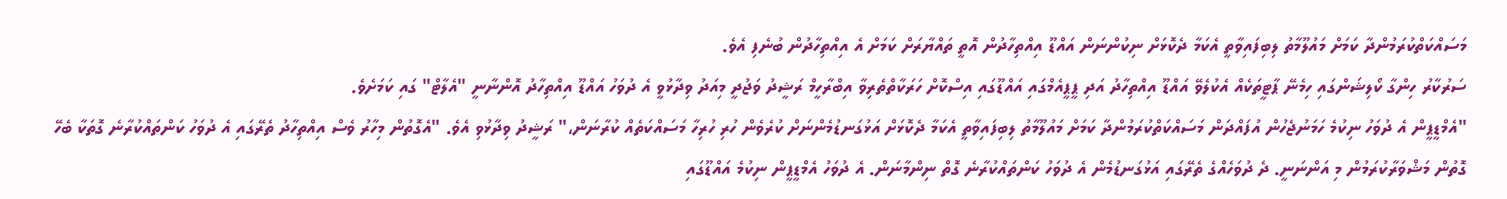މަސައްކަތްކުރަމުންދާ ކަމަށް މައުލޫމާތު ލިބިފައިވާތީ އެކަމާ ދެކޮޅަށް ނިކުންނަން އައްޑޫ އިއްތިހާދުން އޮތީ ތައްޔާރަށް ކަމަށް އެ އިއްތިހާދުން ބުނެފި އެވެ.
ސަރުކާރު ހިންގާ ކޯލިޝަންގައި ހިމެނޭ ޕާޓީތަކެއް އެކުލެވޭ އައްޑޫ އިއްތިހާދު އަދި ޕީޕީއެމްގައި އައްޑޫގައި އިސްކޮށް ހަރަކާތްތެރިވާ އިބްރާހީމް ރަޝީދު ވަޖުދީ މިއަދު ވިދާޅުވީ އެ ދުވަހު އައްޑޫ އިއްތިހާދު އޮންނާނީ "އެލާޓް" ގައި ކަމަށެވެ.
"އެމްޑީޕީން އެ ދުވަހު ނިކުމެ ހަމަނުޖެހުން އުފައްދަން މަސައްކަތްކުރަމުންދާ ކަމަށް މައުލޫމާތު ލިބިފައިވާތީ އެކަމާ ދެކޮޅަށް އަޅުގަނޑުމެންނަށް ކުރެވެން ހުރި ހުރިހާ މަސައްކަތެއް ކުރާނަން،" ރަޝީދު ވިދާޅުވި އެވެ. "އެގޮތުން މިހާރު ވެސް އިއްތިހާދު ތެރޭގައި އެ ދުވަހު ކަންތައްކުރާނެ ގޮތަކާ ބެހޭ ގޮތުން މަޝްވަރާކުރަމުން މި އަންނަނީ. ދެ ދުވަހެއްގެ ތެރޭގައި އަޅުގަނޑުމެން އެ ދުވަހު ކަންތައްކުރާނެ ގޮތް ނިންމާނަން. އެ ދުވަހު އެމްޑީޕީން ނިކުމެ އައްޑޫގައި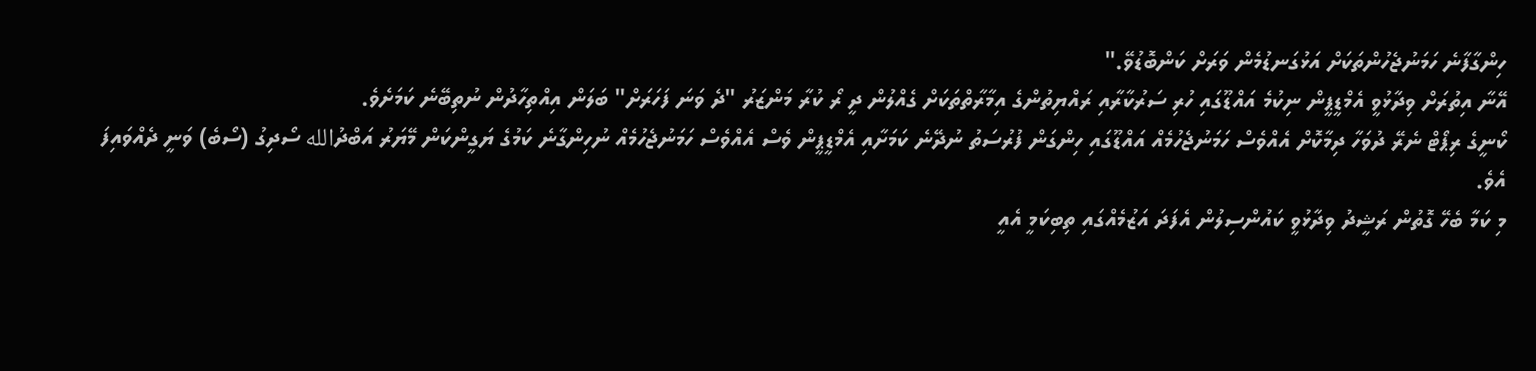ހިންގާފާނެ ހަމަނުޖެހުންތަކަށް އަޅުގަނޑުމެން ވަރަށް ކަންބޮޑުވޭ."
އޭނާ އިތުރަށް ވިދާޅުވީ އެމްޑީޕީން ނިކުމެ އައްޑޫގައި ހުރި ސަރުކާރާއި ރައްޔިތުންގެ އިމާރާތްތަކަށް ގެއްލުން ދީ ރޯ ކުރާ މަންޒަރު "ދެ ވަނަ ފަހަރަށް" ބަލަން އިއްތިހާދުން ނުތިބޭނެ ކަމަށެވެ.
ކޯނީގެ ރިޕޯޓް ނެރޭ ދުވަހާ ދިމާކޮށް އެއްވެސް ހަމަނުޖެހުމެއް އައްޑޫގައި ހިންގަން ފުރުސަތު ނުދޭނެ ކަމަށާއި އެމްޑީޕީން ވެސް އެއްވެސް ހަމަނުޖެހުމެއް ނުހިންގާނެ ކަމުގެ ޔަގީންކަން މޭޔަރު އަބްދުالله ސޯދިގު (ސޯބެ) ވަނީ ދެއްވައިފަ އެވެ.
މި ކަމާ ބެހޭ ގޮތުން ރަޝީދު ވިދާޅުވީ ކައުންސިލުން އެފަދަ އަޒުމެއްގައި ތިބިކަމީ އެއީ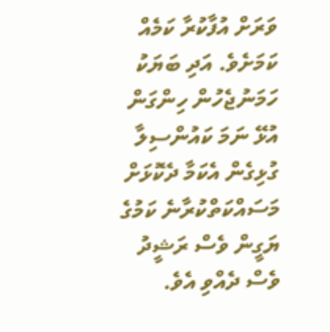ވަރަށް އުފާކުރާ ކަމެއް ކަމަށެވެ. އަދި ބަޔަކު ހަމަނުޖެހުން ހިންގަން އުޅޭ ނަމަ ކައުންސިލާ ގުޅިގެން އެކަމާ ދެކޮޅަށް މަސައްކަތްކުރާނެ ކަމުގެ ޔަގީން ވެސް ރަޝީދު ވެސް ދެއްވި އެވެ.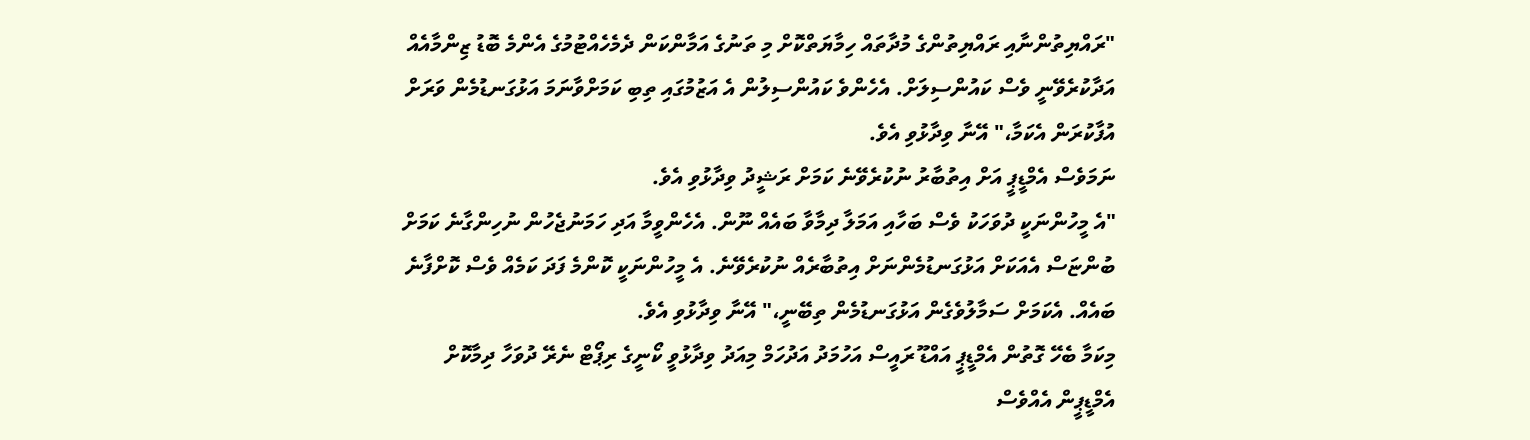"ރައްޔިތުންނާއި ރައްޔިތުންގެ މުދާތައް ހިމާޔަތްކޮށް މި ތަނުގެ އަމާންކަން ދެމެހެއްޓުމުގެ އެންމެ ބޮޑު ޒިންމާއެއް އަދާކުރެވޭނީ ވެސް ކައުންސިލަށް. އެހެންވެ ކައުންސިލުން އެ އަޒުމުގައި ތިބި ކަމަށްވާނަމަ އަޅުގަނޑުމެން ވަރަށް އުފާކުރަން އެކަމާ،" އޭނާ ވިދާޅުވި އެވެ.
ނަމަވެސް އެމްޑީޕީ އަށް އިތުބާރު ނުކުރެވޭނެ ކަމަށް ރަޝީދު ވިދާޅުވި އެވެ.
"އެ މީހުންނަކީ ދުވަހަކު ވެސް ބަހާއި އަމަލާ ދިމާވާ ބައެއް ނޫން. އެހެންވީމާ އަދި ހަމަނުޖެހުން ނުހިންގާނެ ކަމަށް ބުންޏަސް އެއަކަށް އަޅުގަނޑުމެންނަށް އިތުބާރެއް ނުކުރެވޭނެ. އެ މީހުންނަކީ ކޮންމެ ފަދަ ކަމެއް ވެސް ކޮށްފާނެ ބައެއް. އެކަމަށް ސަމާލުވެގެން އަޅުގަނޑުމެން ތިބޭނީ،" އޭނާ ވިދާޅުވި އެވެ.
މިކަމާ ބެހޭ ގޮތުން އެމްޑީޕީ އައްޑޫ ރައީސް އަހުމަދު އަދުހަމް މިއަދު ވިދާޅުވީ ކޯނީގެ ރިޕޯޓް ނެރޭ ދުވަހާ ދިމާކޮށް އެމްޑީޕީން އެއްވެސް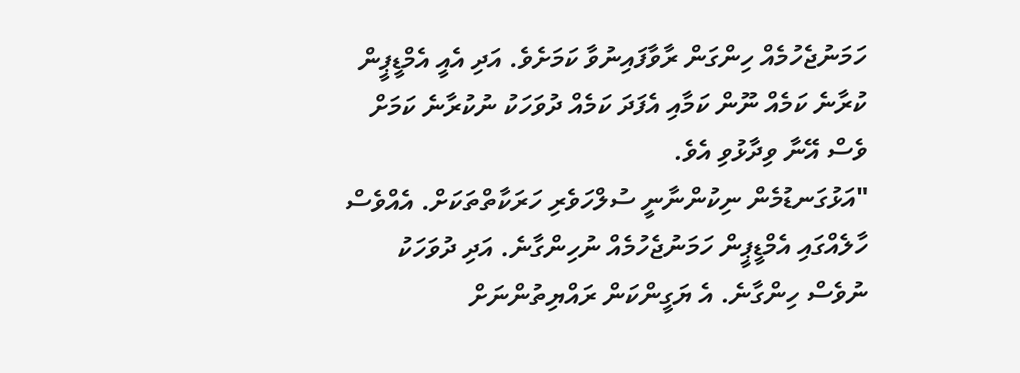ހަމަނުޖެހުމެއް ހިންގަން ރާވާފައިނުވާ ކަމަށެވެ. އަދި އެއީ އެމްޑީޕީން ކުރާނެ ކަމެއް ނޫން ކަމާއި އެފަދަ ކަމެއް ދުވަހަކު ނުކުރާނެ ކަމަށް ވެސް އޭނާ ވިދާޅުވި އެވެ.
"އަޅުގަނޑުމެން ނިކުންނާނީ ސުލްހަވެރި ހަރަކާތްތަކަށް. އެއްވެސް ހާލެއްގައި އެމްޑީޕީން ހަމަނުޖެހުމެއް ނުހިންގާނެ. އަދި ދުވަހަކު ނުވެސް ހިންގާނެ. އެ ޔަގީންކަން ރައްޔިތުންނަށް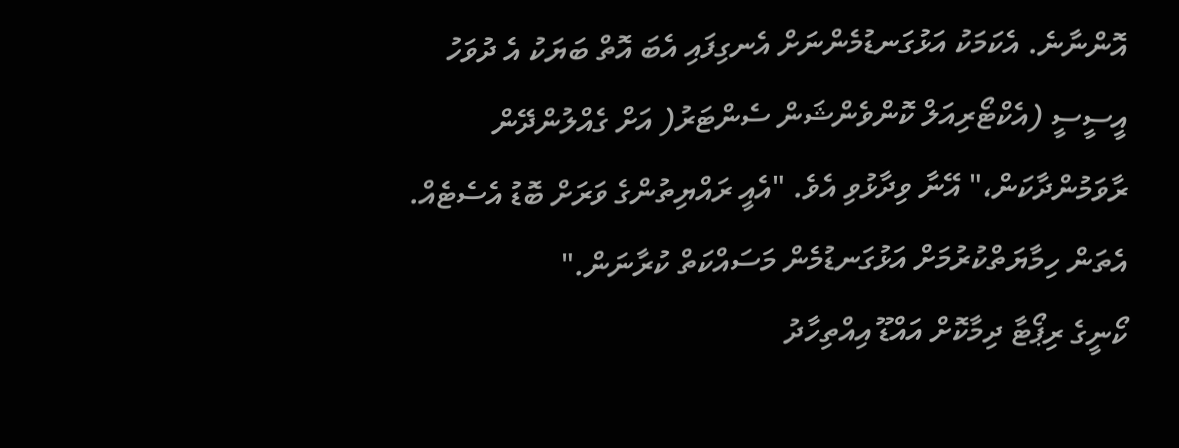އޮންނާނެ. އެކަމަކު އަޅުގަނޑުމެންނަށް އެނގިފައި އެބަ އޮތް ބަޔަކު އެ ދުވަހު އީސީސީ (އެކްޓޯރިއަލް ކޮންވެންޝަން ސެންޓަރު( އަށް ގެއްލުންދޭން ރާވަމުންދާކަން،" އޭނާ ވިދާޅުވި އެވެ. "އެއީ ރައްޔިތުންގެ ވަރަށް ބޮޑު އެސެޓެއް. އެތަން ހިމާޔަތްކުރުމަށް އަޅުގަނޑުމެން މަސައްކަތް ކުރާނަން."
ކޯނީގެ ރިޕޯޓާ ދިމާކޮށް އައްޑޫ އިއްތިހާދު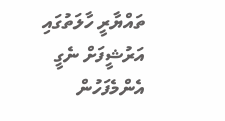ތައްޔާރީ ހާލަތުގައި
އަރުޝީފަށް ނެގީ
އެންމެފަހުން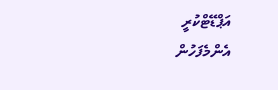އަޕްޑޭޓްކުރީ
އެންމެފަހުން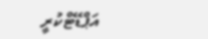އަޕްޑޭޓްކުރީ